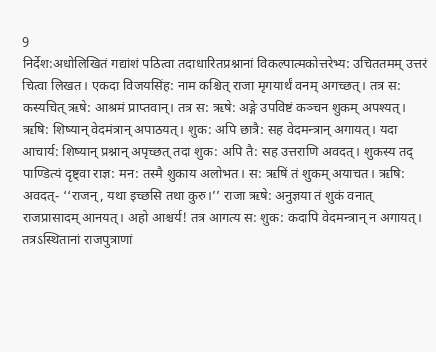9
निर्देश:अधोलिखितं गद्यांशं पठित्वा तदाधारितप्रश्नानां विकल्पात्मकोत्तरेभ्य: उचिततमम् उत्तरं चित्वा लिखत। एकदा विजयसिंह: नाम कश्चित् राजा मृगयार्थं वनम् अगच्छत्। तत्र स: कस्यचित् ऋषे: आश्रमं प्राप्तवान्। तत्र स: ऋषे: अङ्गे उपविष्टं कञ्चन शुकम् अपश्यत्। ऋषि: शिष्यान् वेदमंत्रान् अपाठयत्। शुक: अपि छात्रै: सह वेदमन्त्रान् अगायत्। यदा आचार्य: शिष्यान् प्रश्नान् अपृच्छत् तदा शुक: अपि तै: सह उत्तराणि अवदत्। शुकस्य तद् पाण्डित्यं दृष्ट्वा राज्ञ: मन: तस्मै शुकाय अलोभत। स: ऋषिं तं शुकम् अयाचत। ऋषि: अवदत्- ‘‘राजन्, यथा इच्छसि तथा कुरु।’’ राजा ऋषे: अनुज्ञया तं शुकं वनात् राजप्रासादम् आनयत्। अहो आश्चर्य! तत्र आगत्य स: शुक: कदापि वेदमन्त्रान् न अगायत्। तत्रऽस्थितानां राजपुत्राणां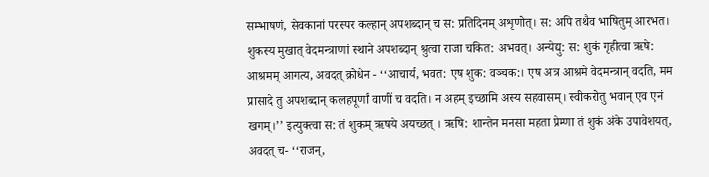सम्भाषणं, सेवकानां परस्पर कल्हान् अपशब्दान् च स: प्रतिदिनम् अशृणोत्। स: अपि तथैव भाषितुम् आरभत। शुकस्य मुखात् वेदमन्त्राणां स्थाने अपशब्दान् श्रुत्वा राजा चकित: अभवत्। अन्येद्यु: स: शुकं गृहीत्वा ऋषे: आश्रमम् आगत्य, अवदत् क्रोधेन - ‘‘आचार्य, भवत: एष शुक: वञ्चक:। एष अत्र आश्रमे वेदमन्त्रान् वदति, मम प्रासादे तु अपशब्दान् कलहपूर्णां वाणीं च वदति। न अहम् इच्छामि अस्य सहवासम्। स्वीकरोतु भवान् एव एनं खगम्।’’ इत्युक्त्वा स: तं शुकम् ऋषये अयच्छत् । ऋषि: शान्तेन मनसा महता प्रेम्णा तं शुकं अंके उपावेशयत्, अवदत् च- ‘‘राजन्,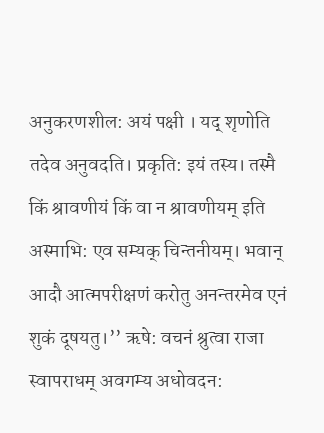अनुकरणशील: अयं पक्षी । यद् शृणोति तदेव अनुवदति। प्रकृति: इयं तस्य। तस्मै किं श्रावणीयं किं वा न श्रावणीयम् इति अस्माभि: एव सम्यक् चिन्तनीयम्। भवान् आदौ आत्मपरीक्षणं करोतु अनन्तरमेव एनं शुकं दूषयतु।’’ ऋषे: वचनं श्रुत्वा राजा स्वापराधम् अवगम्य अधोवदन: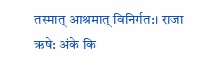तस्मात् आश्रमात् विनिर्गत:। राजा ऋषे: अंके कि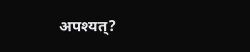अपश्यत्?